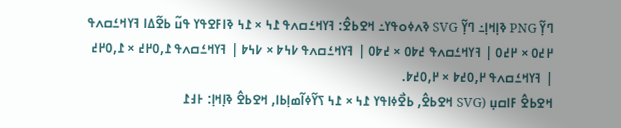ߣߌ߲߬ PNG ߢߊ߲ߞߊ߲߸ ߣߌ߲߬ SVG ߢߍߦߋߟߌ߸ ߞߐߕߐ߮: ߔߌߞߑߛߍߟ ߁߆ × ߁߆ ߢߊߓߐߟߌ ߟߎ߬ ߕߐ߬ߡߊ ߔߌߞߑߛߍߟ ߂߄߀ × ߂߄߀ | ߔߌߞߑߛߍߟ ߄߈߀ × ߄߈߀ | ߔߌߞߑߛߍߟ ߇߆߈ × ߇߆߈ | ߔߌߞߑߛߍߟ ߁,߀߂߄ × ߁,߀߂߄ | ߔߌߞߑߛߍߟ ߂,߀߄߈ × ߂,߀߄߈.
ߞߐߕߐ߮ ߓߊߛߎ߲ (SVG ߞߐߕߐ߮, ߕߐ߯ߦߊߟߌ ߁߆ × ߁߆ ߖߌ߬ߦߊ߬ߘߊ߲ߕߊ, ߞߐߕߐ߮ ߢߊ߲ߞߊ߲: ߅߃߁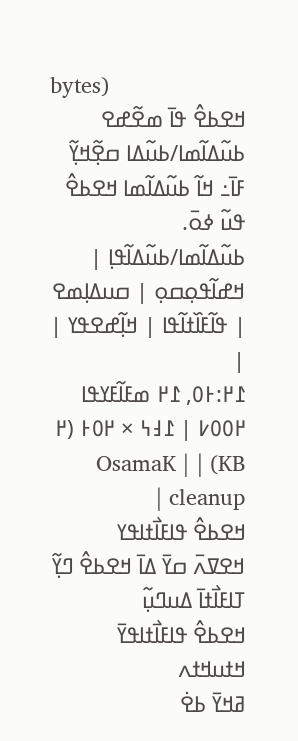bytes)
ߞߐߕߐ߮ ߟߊ߫ ߘߐ߬ߝߐ
ߕߎ߬ߡߊ߬ߘߊ/ߕߎ߬ߡߊ ߛߐ߲߬ߞߌ߲߬ ߓߊ߫߸ ߞߊ߬ ߕߎ߬ߡߊ߬ߘߊ ߞߐߕߐ߮ ߟߎ߬ ߦߋ߫.
ߕߎ߬ߡߊ߬ߘߊ/ߕߎ߬ߡߊ߬ߟߊ߲ | ߞߝߊ߬ߟߋ߲ߛߋ߲ | ߛߎߡߊ߲ߘߐ | ߟߊ߬ߓߊ߰ߙߊ߬ߟߊ | ߞߊ߲߬ߝߐߟߌ | |
߁߂:߅߀, ߁߂ ߘߓߊ߬ߓߌߟߊ ߂߀߀߇ | ߁߃߆ × ߂߀߅ (߂ KB) | OsamaK | cleanup |
ߞߐߕߐ߮ ߟߊߓߊ߯ߙߊߟߌ
ߞߐߜߍ߫ ߛߌ߫ ߡߊ߫ ߞߐߕߐ߮ ߣߌ߲߬ ߠߊߓߊ߯ߙߊ߫ ߡߎߣߎ߲߬
ߞߐߕߐ߮ ߟߊߓߊ߯ߙߊߟߌ߫ ߞߙߎߞߙߍ
ߥߞߌ߫ ߕߐ߭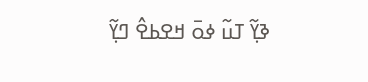ߢߌ߲߬ ߠߎ߬ ߦߋ߫ ߞߐߕߐ߮ ߣߌ߲߬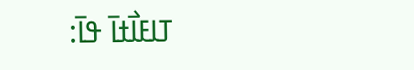ߠߊߓߊ߯ߙߊ߫ ߟߊ߫: